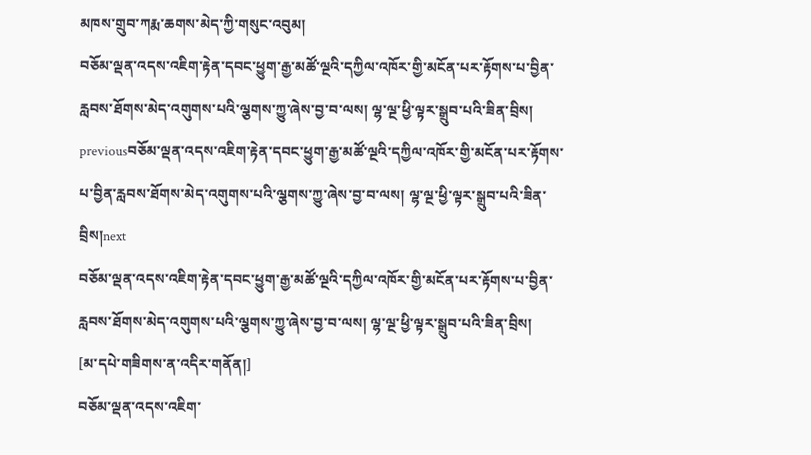མཁས་གྲུབ་ཀརྨ་ཆགས་མེད་ཀྱི་གསུང་འབུམ།
བཅོམ་ལྡན་འདས་འཇིག་རྟེན་དབང་ཕྱུག་རྒྱ་མཚོ་ལྔའི་དཀྱིལ་འཁོར་གྱི་མངོན་པར་རྟོགས་པ་བྱིན་རླབས་ཐོགས་མེད་འགུགས་པའི་ལྕགས་ཀྱུ་ཞེས་བྱ་བ་ལས། ལྷ་ལྔ་ཕྱི་ལྟར་སྒྲུབ་པའི་ཟིན་བྲིས།
previousབཅོམ་ལྡན་འདས་འཇིག་རྟེན་དབང་ཕྱུག་རྒྱ་མཚོ་ལྔའི་དཀྱིལ་འཁོར་གྱི་མངོན་པར་རྟོགས་པ་བྱིན་རླབས་ཐོགས་མེད་འགུགས་པའི་ལྕགས་ཀྱུ་ཞེས་བྱ་བ་ལས། ལྷ་ལྔ་ཕྱི་ལྟར་སྒྲུབ་པའི་ཟིན་བྲིས།next
བཅོམ་ལྡན་འདས་འཇིག་རྟེན་དབང་ཕྱུག་རྒྱ་མཚོ་ལྔའི་དཀྱིལ་འཁོར་གྱི་མངོན་པར་རྟོགས་པ་བྱིན་རླབས་ཐོགས་མེད་འགུགས་པའི་ལྕགས་ཀྱུ་ཞེས་བྱ་བ་ལས། ལྷ་ལྔ་ཕྱི་ལྟར་སྒྲུབ་པའི་ཟིན་བྲིས།
[མ་དཔེ་གཟིགས་ན་འདིར་གནོན།]
བཅོམ་ལྡན་འདས་འཇིག་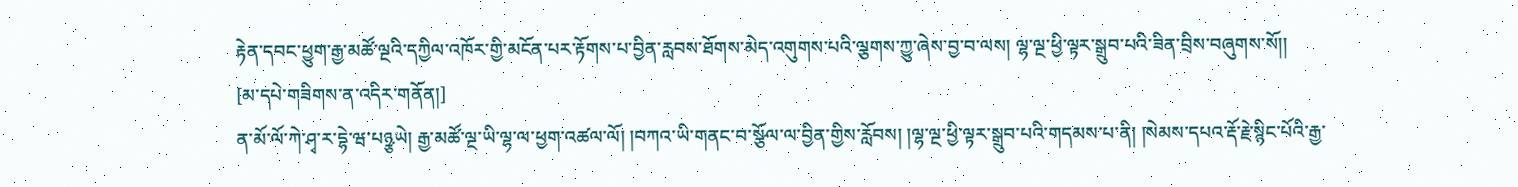རྟེན་དབང་ཕྱུག་རྒྱ་མཚོ་ལྔའི་དཀྱིལ་འཁོར་གྱི་མངོན་པར་རྟོགས་པ་བྱིན་རླབས་ཐོགས་མེད་འགུགས་པའི་ལྕགས་ཀྱུ་ཞེས་བྱ་བ་ལས། ལྷ་ལྔ་ཕྱི་ལྟར་སྒྲུབ་པའི་ཟིན་བྲིས་བཞུགས་སོ།།
[མ་དཔེ་གཟིགས་ན་འདིར་གནོན།]
ན་མོ་ལོ་ཀེ་ཤྭ་ར་དྷེ་ཝ་པཉྩཡེ། རྒྱ་མཚོ་ལྔ་ཡི་ལྷ་ལ་ཕྱག་འཚལ་ལོ། །བཀའ་ཡི་གནང་བ་སྩོལ་ལ་བྱིན་གྱིས་རློབས། །ལྷ་ལྔ་ཕྱི་ལྟར་སྒྲུབ་པའི་གདམས་པ་ནི། །སེམས་དཔའ་རྡོ་རྗེ་སྙིང་པོའི་རྒྱ་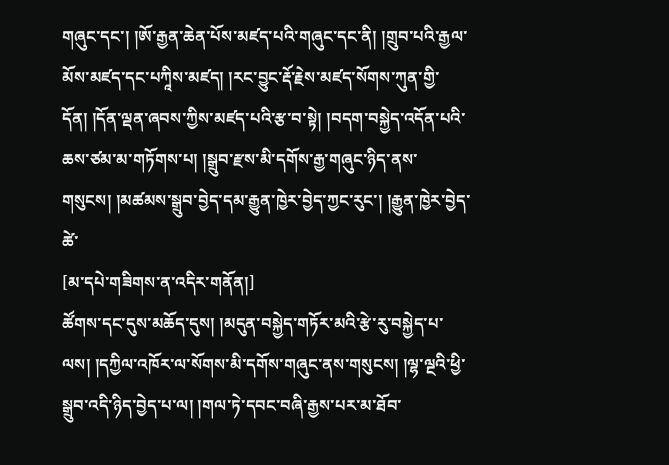གཞུང་དང་། །ཨོ་རྒྱན་ཆེན་པོས་མཛད་པའི་གཞུང་དང་ནི། །གྲུབ་པའི་རྒྱལ་མོས་མཛད་དང་པཀཱིས་མཛད། །རང་བྱུང་རྡོ་རྗེས་མཛད་སོགས་ཀུན་གྱི་དོན། །དོན་ལྡན་ཞབས་ཀྱིས་མཛད་པའི་རྩ་བ་སྟེ། །བདག་བསྐྱེད་འདོན་པའི་ཆས་ཙམ་མ་གཏོགས་པ། །སྒྲུབ་རྫས་མི་དགོས་རྒྱ་གཞུང་ཉིད་ནས་གསུངས། །མཚམས་སྒྲུབ་བྱེད་དམ་རྒྱུན་ཁྱེར་བྱེད་ཀྱང་རུང་། །རྒྱུན་ཁྱེར་བྱེད་ཚེ་
[མ་དཔེ་གཟིགས་ན་འདིར་གནོན།]
ཚོགས་དང་དུས་མཆོད་དུས། །མདུན་བསྐྱེད་གཏོར་མའི་རྩེ་རུ་བསྐྱེད་པ་ལས། །དཀྱིལ་འཁོར་ལ་སོགས་མི་དགོས་གཞུང་ནས་གསུངས། །ལྷ་ལྔའི་ཕྱི་སྒྲུབ་འདི་ཉིད་བྱེད་པ་ལ། །གལ་ཏེ་དབང་བཞི་རྒྱས་པར་མ་ཐོབ་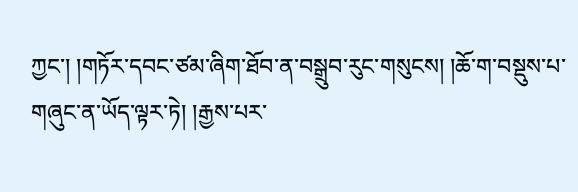ཀྱང་། །གཏོར་དབང་ཙམ་ཞིག་ཐོབ་ན་བསྒྲུབ་རུང་གསུངས། །ཆོ་ག་བསྡུས་པ་གཞུང་ན་ཡོད་ལྟར་ཏེ། །རྒྱས་པར་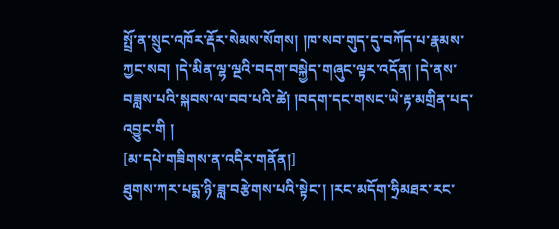སྤྲོ་ན་སྲུང་འཁོར་རྡོར་སེམས་སོགས། །ཁ་སབ་གུད་དུ་བཀོད་པ་རྣམས་ཀྱང་སབ། །དེ་མིན་ལྷ་ལྔའི་བདག་བསྐྱེད་གཞུང་ལྟར་འདོན། །དེ་ནས་བཟླས་པའི་སྐབས་ལ་བབ་པའི་ཚེ། །བདག་དང་གསང་ཡེ་རྟ་མགྲིན་པད་འབྱུང་གི །
[མ་དཔེ་གཟིགས་ན་འདིར་གནོན།]
ཐུགས་ཀར་པདྨ་ཉི་ཟླ་བརྩེགས་པའི་སྟེང་། །རང་མདོག་ཧྲིམཐར་རང་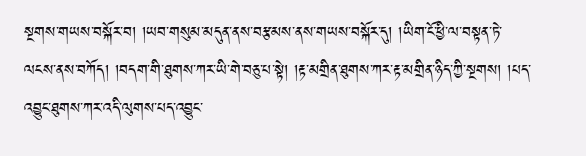སྔགས་གཡས་བསྐོར་བ། །ཡབ་གསུམ་མདུན་ནས་བརྩམས་ནས་གཡས་བསྐོར་དུ། །ཡིག་ངོ་ཕྱི་ལ་བསྟན་ཏེ་ལངས་ནས་བཀོད། །བདག་གི་ཐུགས་ཀར་ཡི་གེ་བཅུ་པ་སྟེ། །རྟ་མགྲིན་ཐུགས་ཀར་རྟ་མགྲིན་ཉིད་ཀྱི་སྔགས། །པད་འབྱུང་ཐུགས་ཀར་འདི་ལུགས་པད་འབྱུང་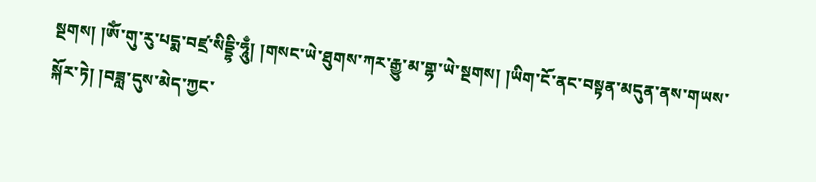སྔགས། །ཨོཾ་གུ་རུ་པདྨ་བཛྲ་སིདྡྷི་ཧཱུྃ། །གསང་ཡེ་ཐུགས་ཀར་རྒྱུ་མ་གྷ་ཡེ་སྔགས། །ཡིག་ངོ་ནང་བསྟན་མདུན་ནས་གཡས་སྐོར་ཏེ། །བཟླ་དུས་མེད་ཀྱང་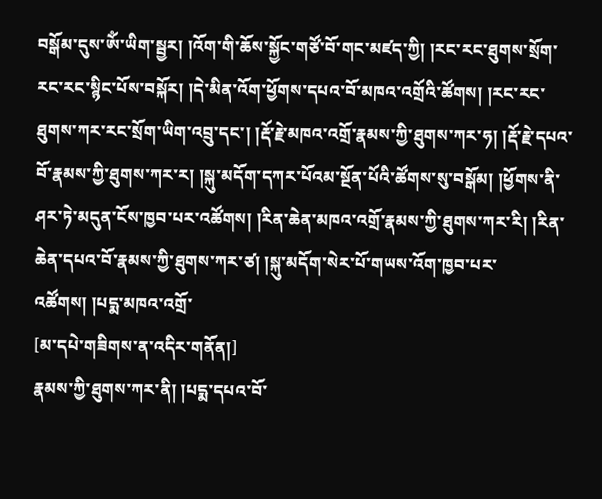བསྒོམ་དུས་ཨོཾ་ཡིག་སྦྱར། །འོག་གི་ཆོས་སྐྱོང་གཙོ་བོ་གང་མཛད་ཀྱི། །རང་རང་ཐུགས་སྲོག་རང་རང་སྙིང་པོས་བསྐོར། །དེ་མིན་འོག་ཕྱོགས་དཔའ་བོ་མཁའ་འགྲོའི་ཚོགས། །རང་རང་ཐུགས་ཀར་རང་སྲོག་ཡིག་འབྲུ་དང་། །རྡོ་རྗེ་མཁའ་འགྲོ་རྣམས་ཀྱི་ཐུགས་ཀར་ཧ། །རྡོ་རྗེ་དཔའ་བོ་རྣམས་ཀྱི་ཐུགས་ཀར་ར། །སྐུ་མདོག་དཀར་པོའམ་སྔོན་པོའི་ཚོགས་སུ་བསྒོམ། །ཕྱོགས་ནི་ཤར་ཏེ་མདུན་ངོས་ཁྱབ་པར་འཚོགས། །རིན་ཆེན་མཁའ་འགྲོ་རྣམས་ཀྱི་ཐུགས་ཀར་རི། །རིན་ཆེན་དཔའ་བོ་རྣམས་ཀྱི་ཐུགས་ཀར་ཙ། །སྐུ་མདོག་སེར་པོ་གཡས་འོག་ཁྱབ་པར་འཚོགས། །པདྨ་མཁའ་འགྲོ་
[མ་དཔེ་གཟིགས་ན་འདིར་གནོན།]
རྣམས་ཀྱི་ཐུགས་ཀར་ནི། །པདྨ་དཔའ་བོ་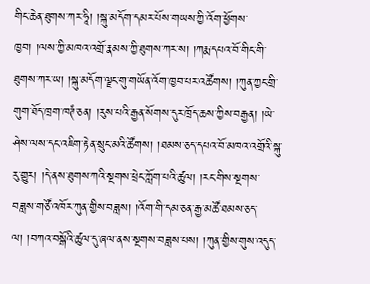གིང་ཆེན་ཐུགས་ཀར་ཧཱི། །སྐུ་མདོག་དམར་པོས་གཡས་ཀྱི་འོག་ཕྱོགས་ཁྱབ། །ལས་ཀྱི་མཁའ་འགྲོ་རྣམས་ཀྱི་ཐུགས་ཀར་ས། །ཀརྨ་དཔའ་བོ་གིང་གི་ཐུགས་ཀར་ཡ། །སྐུ་མདོག་ལྗང་གུ་གཡོན་འོག་ཁྱབ་པར་འཚོགས། །ཀུན་ཀྱང་གྲི་གུག་ཐོད་ཁྲག་ཁཊཾ་ཅན། །རུས་པའི་རྒྱན་སོགས་དུར་ཁྲོད་ཆས་ཀྱིས་བརྒྱན། །ཡེ་ཤེས་ལས་དང་འཇིག་རྟེན་སྲུང་མའི་ཚོགས། །ཐམས་ཅད་དཔའ་བོ་མཁའ་འགྲོའི་སྐུ་རུ་གྱུར། །དེ་ནས་ཐུགས་ཀའི་སྔགས་ཕྲེང་ཀློག་པའི་ཚུལ། །རང་གིས་སྔགས་བཟླས་གཙོ་འཁོར་ཀུན་གྱིས་བཟླས། །འོག་གི་དམ་ཅན་རྒྱ་མཚོ་ཐམས་ཅད་ལ། །བཀའ་བསྒོའི་ཚུལ་དུ་ཞལ་ནས་སྔགས་བཟླས་པས། །ཀུན་གྱིས་གུས་འདུད་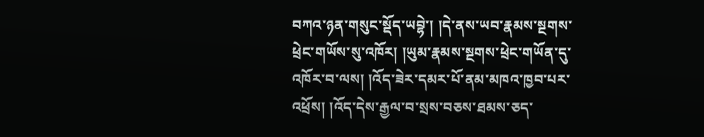བཀའ་ཉན་གསུང་སྡོད་ཡབྷེ་། །དེ་ནས་ཡབ་རྣམས་སྔགས་ཕྲེང་གཡོས་སུ་འཁོར། །ཡུམ་རྣམས་སྔགས་ཕྲེང་གཡོན་དུ་འཁོར་བ་ལས། །འོད་ཟེར་དམར་པོ་ནམ་མཁའ་ཁྱབ་པར་འཕྲོས། །འོད་དེས་རྒྱལ་བ་སྲས་བཅས་ཐམས་ཅད་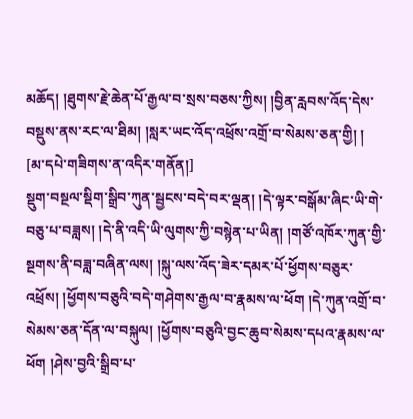མཆོད། །ཐུགས་རྗེ་ཆེན་པོ་རྒྱལ་བ་སྲས་བཅས་ཀྱིས། །བྱིན་རླབས་འོད་དེས་བསྡུས་ནས་རང་ལ་ཐིམ། །སླར་ཡང་འོད་འཕྲོས་འགྲོ་བ་སེམས་ཅན་གྱི། །
[མ་དཔེ་གཟིགས་ན་འདིར་གནོན།]
སྡུག་བསྔལ་སྡིག་སྒྲིབ་ཀུན་སྦྱངས་བདེ་བར་ལྡན། །དེ་ལྟར་བསྒོམ་ཞིང་ཡི་གེ་བཅུ་པ་བཟླས། །དེ་ནི་འདི་ཡི་ལུགས་ཀྱི་བསྙེན་པ་ཡིན། །གཙོ་འཁོར་ཀུན་གྱི་སྔགས་ནི་བཟླ་བཞིན་ལས། །སྐུ་ལས་འོད་ཟེར་དམར་པོ་ཕྱོགས་བཅུར་འཕྲོས། །ཕྱོགས་བཅུའི་བདེ་གཤེགས་རྒྱལ་བ་རྣམས་ལ་ཕོག །དེ་ཀུན་འགྲོ་བ་སེམས་ཅན་དོན་ལ་བསྐུལ། །ཕྱོགས་བཅུའི་བྱང་ཆུབ་སེམས་དཔའ་རྣམས་ལ་ཕོག །ཤེས་བྱའི་སྒྲིབ་པ་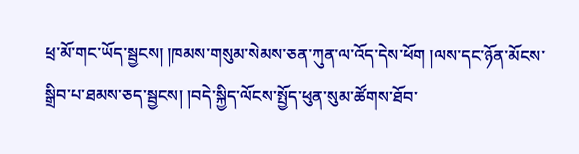ཕྲ་མོ་གང་ཡོད་སྦྱངས། །ཁམས་གསུམ་སེམས་ཅན་ཀུན་ལ་འོད་དེས་ཕོག །ལས་དང་ཉོན་མོངས་སྒྲིབ་པ་ཐམས་ཅད་སྦྱངས། །བདེ་སྐྱིད་ལོངས་སྤྱོད་ཕུན་སུམ་ཚོགས་ཐོབ་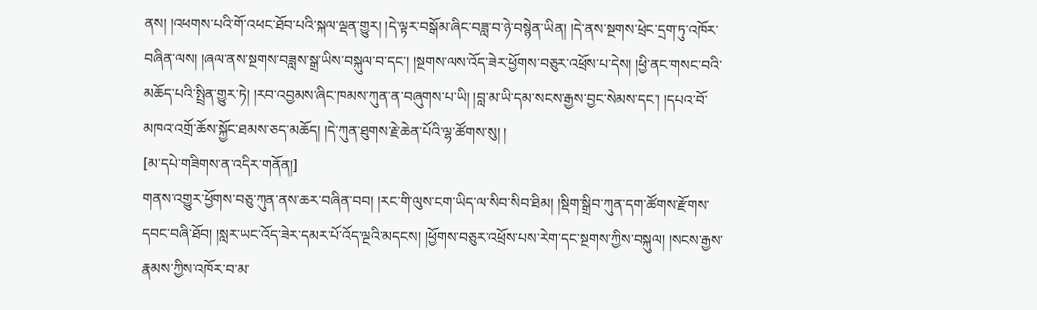ནས། །འཕགས་པའི་གོ་འཕང་ཐོབ་པའི་སྐལ་ལྡན་གྱུར། །དེ་ལྟར་བསྒོམ་ཞིང་བཟླ་བ་ཉེ་བསྙེན་ཡིན། །དེ་ནས་སྔགས་ཕྲེང་དྲག་ཏུ་འཁོར་བཞིན་ལས། །ཞལ་ནས་སྔགས་བཟླས་སྒྲ་ཡིས་བསྐུལ་བ་དང་། །སྔགས་ལས་འོད་ཟེར་ཕྱོགས་བཅུར་འཕྲོས་པ་དེས། །ཕྱི་ནང་གསང་བའི་མཆོད་པའི་སྤྲིན་གྱུར་ཏེ། །རབ་འབྱམས་ཞིང་ཁམས་ཀུན་ན་བཞུགས་པ་ཡི། །བླ་མ་ཡི་དམ་སངས་རྒྱས་བྱང་སེམས་དང་། །དཔའ་བོ་མཁའ་འགྲོ་ཆོས་སྐྱོང་ཐམས་ཅད་མཆོད། །དེ་ཀུན་ཐུགས་རྗེ་ཆེན་པོའི་ལྷ་ཚོགས་སུ། །
[མ་དཔེ་གཟིགས་ན་འདིར་གནོན།]
གནས་འགྱུར་ཕྱོགས་བཅུ་ཀུན་ནས་ཆར་བཞིན་བབ། །རང་གི་ལུས་ངག་ཡིད་ལ་སིབ་སིབ་ཐིམ། །སྡིག་སྒྲིབ་ཀུན་དག་ཚོགས་རྫོགས་དབང་བཞི་ཐོབ། །སླར་ཡང་འོད་ཟེར་དམར་པོ་འོད་ལྔའི་མདངས། །ཕྱོགས་བཅུར་འཕྲོས་པས་རེག་དང་སྔགས་ཀྱིས་བསྐུལ། །སངས་རྒྱས་རྣམས་ཀྱིས་འཁོར་བ་མ་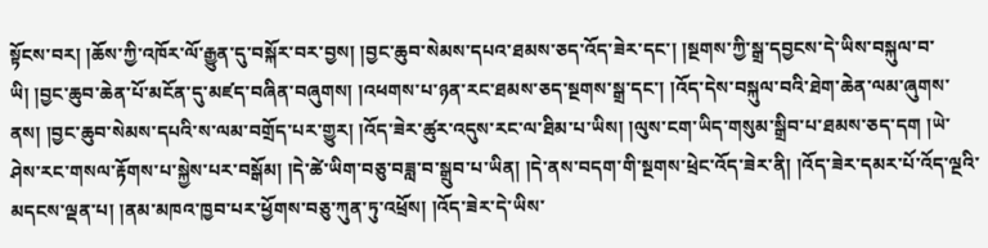སྟོངས་བར། །ཆོས་ཀྱི་འཁོར་ལོ་རྒྱུན་དུ་བསྐོར་བར་བྱས། །བྱང་ཆུབ་སེམས་དཔའ་ཐམས་ཅད་འོད་ཟེར་དང་། །སྔགས་ཀྱི་སྒྲ་དབྱངས་དེ་ཡིས་བསྐུལ་བ་ཡི། །བྱང་ཆུབ་ཆེན་པོ་མངོན་དུ་མཛད་བཞིན་བཞུགས། །འཕགས་པ་ཉན་རང་ཐམས་ཅད་སྔགས་སྒྲ་དང་། །འོད་དེས་བསྐུལ་བའི་ཐེག་ཆེན་ལམ་ཞུགས་ནས། །བྱང་ཆུབ་སེམས་དཔའི་ས་ལམ་བགྲོད་པར་གྱུར། །འོད་ཟེར་ཚུར་འདུས་རང་ལ་ཐིམ་པ་ཡིས། །ལུས་ངག་ཡིད་གསུམ་སྒྲིབ་པ་ཐམས་ཅད་དག །ཡེ་ཤེས་རང་གསལ་རྟོགས་པ་སྐྱེས་པར་བསྒོམ། །དེ་ཚེ་ཡིག་བཅུ་བཟླ་བ་སྒྲུབ་པ་ཡིན། །དེ་ནས་བདག་གི་སྔགས་ཕྲེང་འོད་ཟེར་ནི། །འོད་ཟེར་དམར་པོ་འོད་ལྔའི་མདངས་ལྡན་པ། །ནམ་མཁའ་ཁྱབ་པར་ཕྱོགས་བཅུ་ཀུན་ཏུ་འཕྲོས། །འོད་ཟེར་དེ་ཡིས་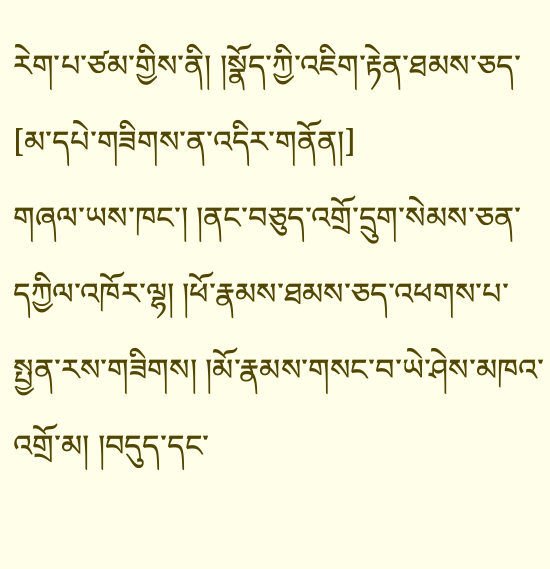རེག་པ་ཙམ་གྱིས་ནི། །སྣོད་ཀྱི་འཇིག་རྟེན་ཐམས་ཅད་
[མ་དཔེ་གཟིགས་ན་འདིར་གནོན།]
གཞལ་ཡས་ཁང་། །ནང་བཅུད་འགྲོ་དྲུག་སེམས་ཅན་དཀྱིལ་འཁོར་ལྷ། །ཕོ་རྣམས་ཐམས་ཅད་འཕགས་པ་སྤྱན་རས་གཟིགས། །མོ་རྣམས་གསང་བ་ཡེ་ཤེས་མཁའ་འགྲོ་མ། །བདུད་དང་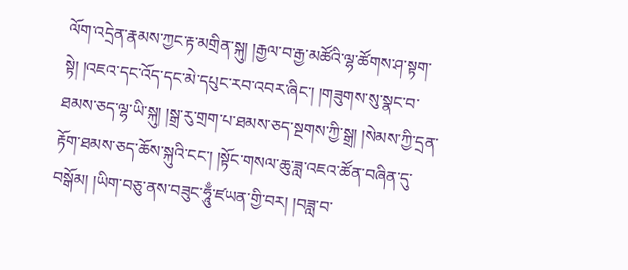ལོག་འདྲེན་རྣམས་ཀྱང་རྟ་མགྲིན་སྐུ། །རྒྱལ་བ་རྒྱ་མཚོའི་ལྷ་ཚོགས་ཤ་སྟག་སྟེ། །འཇའ་དང་འོད་དང་མེ་དཔུང་རབ་འབར་ཞིང་། །གཟུགས་སུ་སྣང་བ་ཐམས་ཅད་ལྷ་ཡི་སྐུ། །སྒྲ་རུ་གྲག་པ་ཐམས་ཅད་སྔགས་ཀྱི་སྒྲ། །སེམས་ཀྱི་དྲན་རྟོག་ཐམས་ཅད་ཆོས་སྐུའི་ངང་། །སྟོང་གསལ་ཆུ་ཟླ་འཇའ་ཚོན་བཞིན་དུ་བསྒོམ། །ཡིག་བཅུ་ནས་བཟུང་ཧཱུྃ་ཛཡན་གྱི་བར། །བཟླ་བ་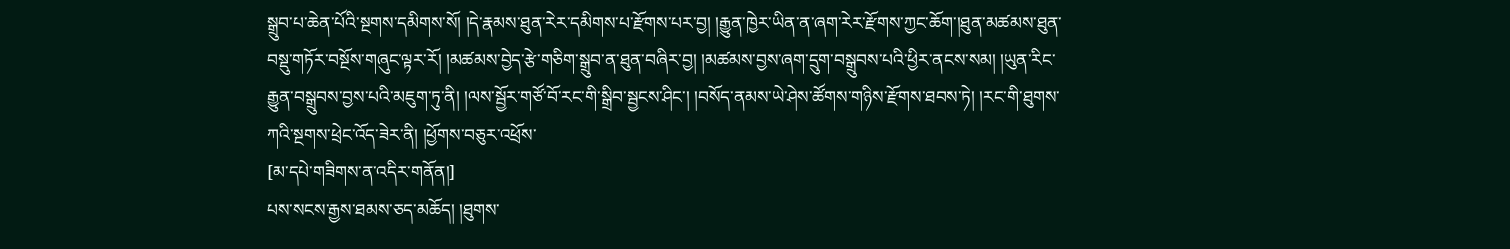སྒྲུབ་པ་ཆེན་པོའི་སྔགས་དམིགས་སོ། །དེ་རྣམས་ཐུན་རེར་དམིགས་པ་རྫོགས་པར་བྱ། །རྒྱུན་ཁྱེར་ཡིན་ན་ཞག་རེར་རྫོགས་ཀྱང་ཆོག་།ཐུན་མཚམས་ཐུན་བསྡུ་གཏོར་བསྔོས་གཞུང་ལྟར་རོ། །མཚམས་བྱེད་རྩེ་གཅིག་སྒྲུབ་ན་ཐུན་བཞིར་བྱ། །མཚམས་བྱས་ཞག་དྲུག་བསྒྲུབས་པའི་ཕྱིར་ནངས་སམ། །ཡུན་རིང་རྒྱུན་བསྒྲུབས་བྱས་པའི་མཇུག་ཏུ་ནི། །ལས་སྦྱོར་གཙོ་བོ་རང་གི་སྒྲིབ་སྦྱངས་ཤིང་། །བསོད་ནམས་ཡེ་ཤེས་ཚོགས་གཉིས་རྫོགས་ཐབས་ཏེ། །རང་གི་ཐུགས་ཀའི་སྔགས་ཕྲེང་འོད་ཟེར་ནི། །ཕྱོགས་བཅུར་འཕྲོས་
[མ་དཔེ་གཟིགས་ན་འདིར་གནོན།]
པས་སངས་རྒྱས་ཐམས་ཅད་མཆོད། །ཐུགས་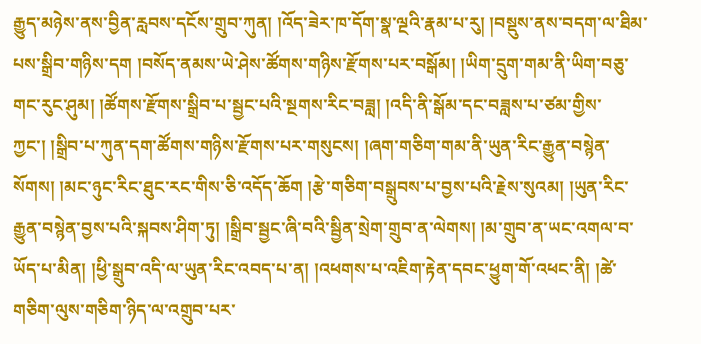རྒྱུད་མཉེས་ནས་བྱིན་རླབས་དངོས་གྲུབ་ཀུན། །འོད་ཟེར་ཁ་དོག་སྣ་ལྔའི་རྣམ་པ་རུ། །བསྡུས་ནས་བདག་ལ་ཐིམ་པས་སྒྲིབ་གཉིས་དག །བསོད་ནམས་ཡེ་ཤེས་ཚོགས་གཉིས་རྫོགས་པར་བསྒོམ། །ཡིག་དྲུག་གམ་ནི་ཡིག་བཅུ་གང་རུང་ཤུམ། །ཚོགས་རྫོགས་སྒྲིབ་པ་སྦྱང་པའི་སྔགས་རིང་བཟླ། །འདི་ནི་སྒོམ་དང་བཟླས་པ་ཙམ་གྱིས་ཀྱང་། །སྒྲིབ་པ་ཀུན་དག་ཚོགས་གཉིས་རྫོགས་པར་གསུངས། །ཞག་གཅིག་གམ་ནི་ཡུན་རིང་རྒྱུན་བསྙེན་སོགས། །མང་ཉུང་རིང་ཐུང་རང་གིས་ཅི་འདོད་ཆོག །རྩེ་གཅིག་བསྒྲུབས་པ་བྱས་པའི་རྗེས་སུའམ། །ཡུན་རིང་རྒྱུན་བསྙེན་བྱས་པའི་སྐབས་ཤིག་ཏུ། །སྒྲིབ་སྦྱང་ཞི་བའི་སྦྱིན་སྲེག་གྲུབ་ན་ལེགས། །མ་གྲུབ་ན་ཡང་འགལ་བ་ཡོད་པ་མིན། །ཕྱི་སྒྲུབ་འདི་ལ་ཡུན་རིང་འབད་པ་ན། །འཕགས་པ་འཇིག་རྟེན་དབང་ཕྱུག་གོ་འཕང་ནི། །ཚེ་གཅིག་ལུས་གཅིག་ཉིད་ལ་འགྲུབ་པར་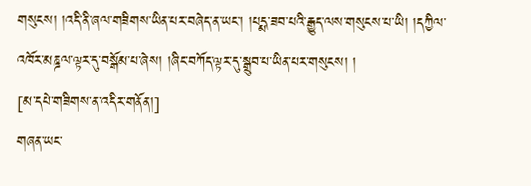གསུངས། །འདི་ནི་ཞལ་གཟིགས་ཡིན་པར་བཞེད་ན་ཡང་། །པདྨ་ཟབ་པའི་རྒྱུད་ལས་གསུངས་པ་ཡི། །དཀྱིལ་འཁོར་མཎྜལ་ལྟར་དུ་བསྒོམ་པ་ཞེས། །ཞིང་བཀོད་ལྟར་དུ་སྒྲུབ་པ་ཡིན་པར་གསུངས། །
[མ་དཔེ་གཟིགས་ན་འདིར་གནོན།]
གཞན་ཡང་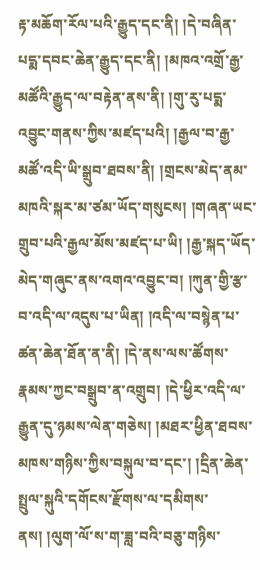རྟ་མཆོག་རོལ་པའི་རྒྱུད་དང་ནི། །དེ་བཞིན་པདྨ་དབང་ཆེན་རྒྱུད་དང་ནི། །མཁའ་འགྲོ་རྒྱ་མཚོའི་རྒྱུད་ལ་བརྟེན་ནས་ནི། །གུ་རུ་པདྨ་འབྱུང་གནས་ཀྱིས་མཛད་པའི། །རྒྱལ་བ་རྒྱ་མཚོ་འདི་ཡི་སྒྲུབ་ཐབས་ནི། །གྲངས་མེད་ནམ་མཁའི་སྐར་མ་ཙམ་ཡོད་གསུངས། །གཞན་ཡང་གྲུབ་པའི་རྒྱལ་མོས་མཛད་པ་ཡི། །རྒྱ་སྐད་ཡོད་མེད་གཞུང་ནས་འགའ་འབྱུང་བ། །ཀུན་གྱི་རྩ་བ་འདི་ལ་འདུས་པ་ཡིན། །འདི་ལ་བསྙེན་པ་ཚན་ཆེན་ཐོན་ན་ནི། །དེ་ནས་ལས་ཚོགས་རྣམས་ཀྱང་བསྒྲུབ་ན་འགྲུབ། །དེ་ཕྱིར་འདི་ལ་རྒྱུན་དུ་ཉམས་ལེན་གཅེས། །མཐར་ཕྱིན་ཐབས་མཁས་གཉིས་ཀྱིས་བསྐུལ་བ་དང་། །དྲིན་ཆེན་སྤྲུལ་སྐུའི་དགོངས་རྫོགས་ལ་དམིགས་ནས། །ལུག་ལོ་ས་ག་ཟླ་བའི་བཅུ་གཉིས་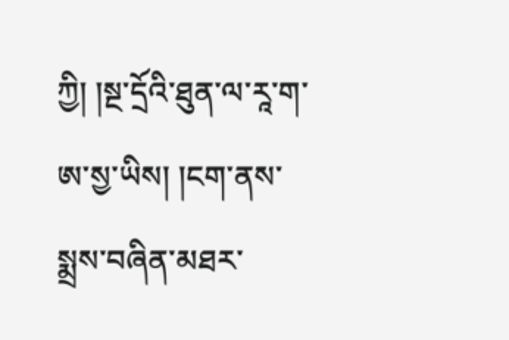ཀྱི། །སྔ་དྲོའི་ཐུན་ལ་རཱ་ག་ཨ་སྱ་ཡིས། །ངག་ནས་སྨྲས་བཞིན་མཐར་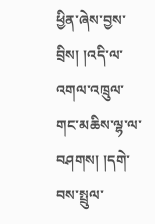ཕྱིན་ཞེས་བྱས་བྲིས། །འདི་ལ་འགལ་འཁྲུལ་གང་མཆིས་ལྷ་ལ་བཤགས། །དགེ་བས་སྤྲུལ་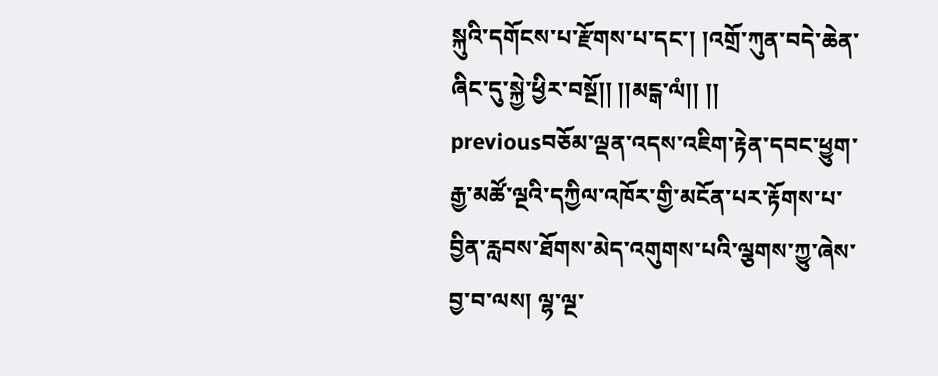སྐུའི་དགོངས་པ་རྫོགས་པ་དང་། །འགྲོ་ཀུན་བདེ་ཆེན་ཞིང་དུ་སྐྱེ་ཕྱིར་བསྔོ།། །།མངྒ་ལཾ།། །།
previousབཅོམ་ལྡན་འདས་འཇིག་རྟེན་དབང་ཕྱུག་རྒྱ་མཚོ་ལྔའི་དཀྱིལ་འཁོར་གྱི་མངོན་པར་རྟོགས་པ་བྱིན་རླབས་ཐོགས་མེད་འགུགས་པའི་ལྕགས་ཀྱུ་ཞེས་བྱ་བ་ལས། ལྷ་ལྔ་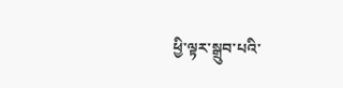ཕྱི་ལྟར་སྒྲུབ་པའི་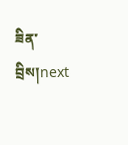ཟིན་བྲིས།next